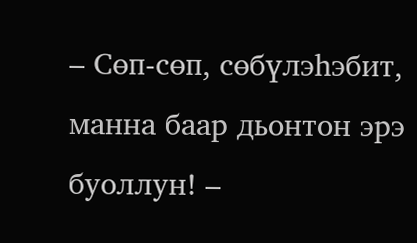– Сөп-сөп, сөбүлэһэбит, манна баар дьонтон эрэ буоллун! –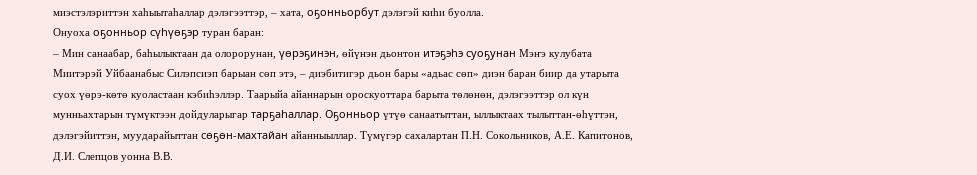миэстэлэриттэн хаһыытаһаллар дэлэгээттэр, – хата, оҕонньорбут дэлэгэй киһи буолла.
Онуоха оҕонньор сүһүөҕэр туран баран:
– Мин санаабар, баһылыктаан да олорорунан, үөрэҕинэн, өйүнэн дьонтон итэҕэһэ суоҕунан Мэҥэ кулубата Миитэрэй Уйбаанабыс Силэпсиэп барыан сөп этэ, – диэбитигэр дьон бары «адьас сөп» диэн баран биир да утарыта суох үөрэ-көтө куоластаан кэбиһэллэр. Таарыйа айаннарын ороскуоттара барыта төлөнөн, дэлэгээттэр ол күн мунньахтарын түмүктээн дойдуларыгар тарҕаһаллар. Оҕонньор үтүө санаатыттан, ыллыктаах тылыттан-өһүттэн, дэлэгэйиттэн, муударайыттан сөҕөн-махтайан айанныыллар. Түмүгэр сахалартан П.Н. Сокольников, А.Е. Капитонов, Д.И. Слепцов уонна В.В.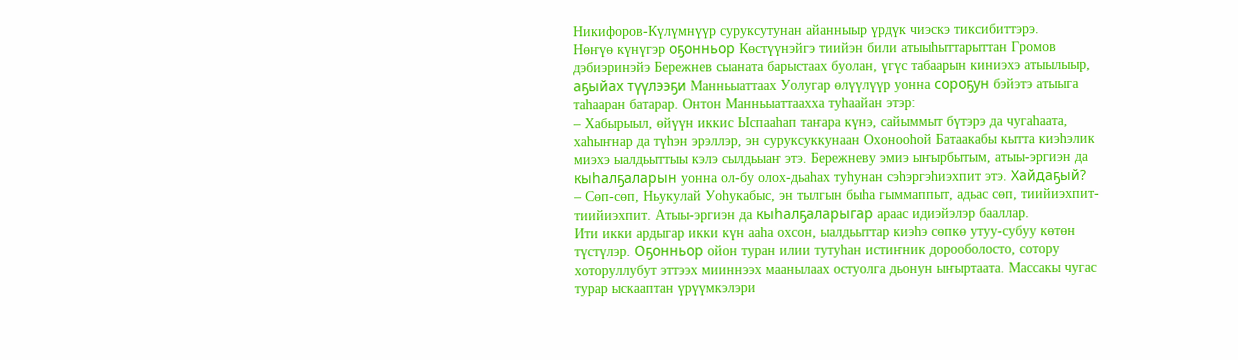Никифоров-Күлүмнүүр суруксутунан айанныыр үрдүк чиэскэ тиксибиттэрэ.
Нөҥүө күнүгэр оҕонньор Көстүүнэйгэ тиийэн били атыыһыттарыттан Громов дэбиэринэйэ Бережнев сыаната барыстаах буолан, үгүс табаарын киниэхэ атыылыыр, аҕыйах түүлээҕи Манньыаттаах Уолугар өлүүлүүр уонна сороҕун бэйэтэ атыыга таһааран батарар. Онтон Манньыаттаахха туһаайан этэр:
– Хабырыыл, өйүүн иккис Ыспааһап таҥара күнэ, сайыммыт бүтэрэ да чугаһаата, хаһыҥнар да түһэн эрэллэр, эн суруксуккунаан Охонооһой Батаакабы кытта киэһэлик миэхэ ыалдьыттыы кэлэ сылдьыаҥ этэ. Бережневу эмиэ ыҥырбытым, атыы-эргиэн да кыһалҕаларын уонна ол-бу олох-дьаһах туһунан сэһэргэһиэхпит этэ. Хайдаҕый?
– Сөп-сөп, Ньукулай Уоһукабыс, эн тылгын быһа гыммаппыт, адьас сөп, тиийиэхпит-тиийиэхпит. Атыы-эргиэн да кыһалҕаларыгар араас идиэйэлэр бааллар.
Ити икки ардыгар икки күн ааһа охсон, ыалдьыттар киэһэ сөпкө утуу-субуу көтөн түстүлэр. Оҕонньор ойон туран илии тутуһан истиҥник дорооболосто, сотору хоторуллубут эттээх мииннээх маанылаах остуолга дьонун ыҥыртаата. Массакы чугас турар ыскааптан үрүүмкэлэри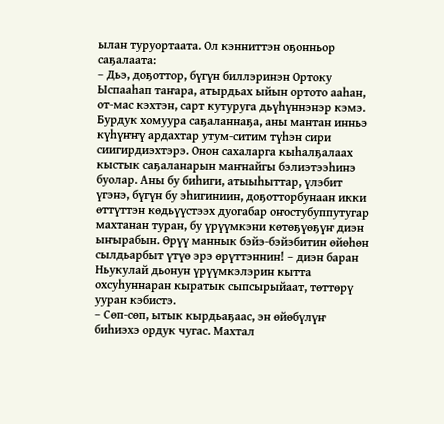ылан туруортаата. Ол кэнниттэн оҕонньор саҕалаата:
– Дьэ, доҕоттор, бүгүн биллэринэн Ортоку Ыспааһап таҥара, атырдьах ыйын ортото ааһан, от-мас кэхтэн, сарт кутуруга дьүһүннэнэр кэмэ. Бурдук хомуура саҕаланнаҕа, аны мантан инньэ күһүҥҥү ардахтар утум-ситим түһэн сири сиигирдиэхтэрэ. Онон сахаларга кыһалҕалаах кыстык саҕаланарын маҥнайгы бэлиэтээһинэ буолар. Аны бу биһиги, атыыһыттар, үлэбит үгэнэ, бүгүн бу эһигиниин, доҕотторбунаан икки өттүттэн көдьүүстээх дуогабар оҥостубуппутугар махтанан туран, бу үрүүмкэни көтөҕүөҕүҥ диэн ыҥырабын. Өрүү маннык бэйэ-бэйэбитин өйөһөн сылдьарбыт үтүө эрэ өрүттэннин! – диэн баран Ньукулай дьонун үрүүмкэлэрин кытта охсуһуннаран кыратык сыпсырыйаат, төттөрү ууран кэбистэ.
– Сөп-сөп, ытык кырдьаҕаас, эн өйөбүлүҥ биһиэхэ ордук чугас. Махтал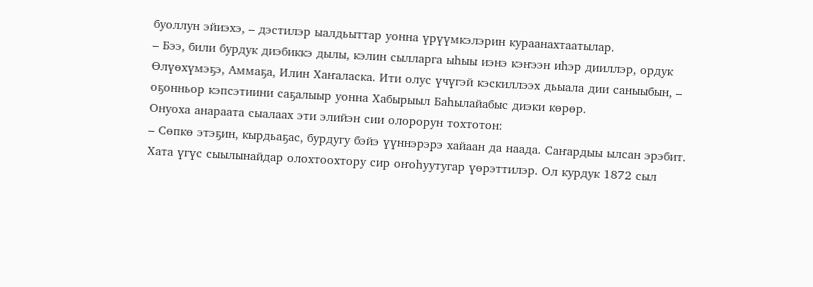буоллун эйиэхэ, – дэстилэр ыалдьыттар уонна үрүүмкэлэрин кураанахтаатылар.
– Бээ, били бурдук диэбиккэ дылы, кэлин сылларга ыһыы иэнэ кэҥээн иһэр дииллэр, ордук Өлүөхүмэҕэ, Аммаҕа, Илин Хаҥаласка. Ити олус үчүгэй кэскиллээх дьыала дии саныыбын, – оҕонньор кэпсэтиини саҕалыыр уонна Хабырыыл Баһылайабыс диэки көрөр.
Онуоха анараата сыалаах эти элийэн сии олорорун тохтотон:
– Сөпкө этэҕин, кырдьаҕас, бурдугу бэйэ үүннэрэрэ хайаан да наада. Саҥардыы ылсан эрэбит. Хата үгүс сыылынайдар олохтоохтору сир оҥоһуутугар үөрэттилэр. Ол курдук 1872 сыл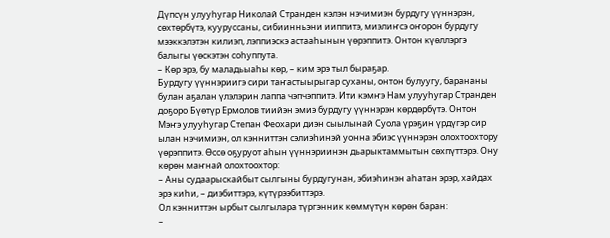Дүпсүн улууһугар Николай Странден кэлэн нэчимиэн бурдугу үүннэрэн, сөхтөрбүтэ, кууруссаны, сибиинньэни ииппитэ, миэлиҥсэ оҥорон бурдугу мээккэлэтэн килиэп, лэппиэскэ астааһынын үөрэппитэ. Онтон күөллэргэ балыгы үөскэтэн соһуппута.
– Көр эрэ, бу маладьыаһы көр, – ким эрэ тыл быраҕар.
Бурдугу үүннэриигэ сири таҥастыырыгар суханы, онтон булуугу, барананы булан аҕалан үлэлэрин лаппа чэпчэппитэ. Ити кэмҥэ Нам улууһугар Странден доҕоро Бүөтүр Ермолов тиийэн эмиэ бурдугу үүннэрэн көрдөрбүтэ. Онтон Мэҥэ улууһугар Степан Феохари диэн сыылынай Суола үрэҕин үрдүгэр сир ылан нэчимиэн, ол кэнниттэн сэлиэһинэй уонна эбиэс үүннэрэн олохтоохтору үөрэппитэ. Өссө оҕуруот аһын үүннэриинэн дьарыктаммытын сөхпүттэрэ. Ону көрөн маҥнай олохтоохтор:
– Аны судаарыскайбыт сылгыны бурдугунан, эбиэһинэн аһатан эрэр, хайдах эрэ киһи, – диэбиттэрэ, күтүрээбиттэрэ.
Ол кэнниттэн ырбыт сылгылара түргэнник көммүтүн көрөн баран:
–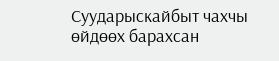Суударыскайбыт чахчы өйдөөх барахсан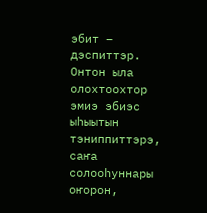эбит – дэспиттэр. Онтон ыла олохтоохтор эмиэ эбиэс ыһыытын тэниппиттэрэ, саҥа солооһуннары оҥорон,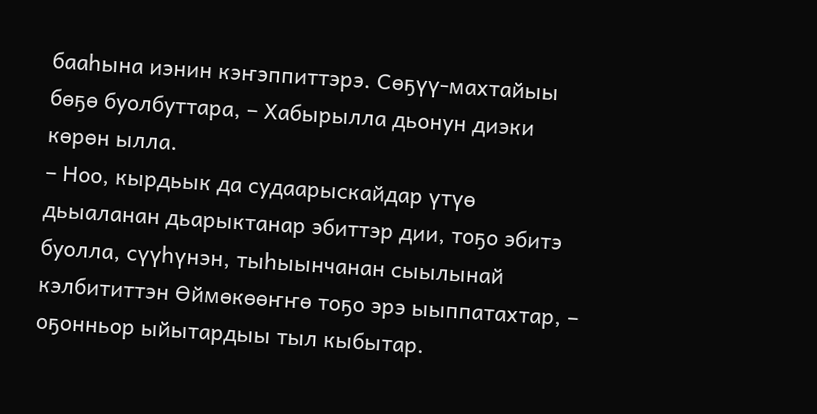бааһына иэнин кэҥэппиттэрэ. Сөҕүү-махтайыы бөҕө буолбуттара, – Хабырылла дьонун диэки көрөн ылла.
– Ноо, кырдьык да судаарыскайдар үтүө дьыаланан дьарыктанар эбиттэр дии, тоҕо эбитэ буолла, сүүһүнэн, тыһыынчанан сыылынай кэлбититтэн Өймөкөөҥҥө тоҕо эрэ ыыппатахтар, – оҕонньор ыйытардыы тыл кыбытар.